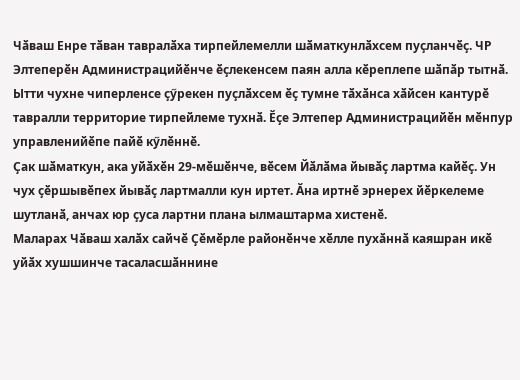Чӑваш Енре тӑван тавралӑха тирпейлемелли шӑматкунлӑхсем пуҫланчӗҫ. ЧР Элтеперӗн Администрацийӗнче ӗҫлекенсем паян алла кӗреплепе шӑпӑр тытнӑ. Ытти чухне чиперленсе ҫӳрекен пуҫлӑхсем ӗҫ тумне тӑхӑнса хӑйсен кантурӗ тавралли территорие тирпейлеме тухнӑ. Ӗҫе Элтепер Администрацийӗн мӗнпур управленийӗпе пайӗ кӳлӗннӗ.
Ҫак шӑматкун, ака уйӑхӗн 29-мӗшӗнче, вӗсем Йӑлӑма йывӑҫ лартма кайӗҫ. Ун чух ҫӗршывӗпех йывӑҫ лартмалли кун иртет. Ӑна иртнӗ эрнерех йӗркелеме шутланӑ, анчах юр ҫуса лартни плана ылмаштарма хистенӗ.
Маларах Чӑваш халӑх сайчӗ Ҫӗмӗрле районӗнче хӗлле пухӑннӑ каяшран икӗ уйӑх хушшинче тасаласшӑннине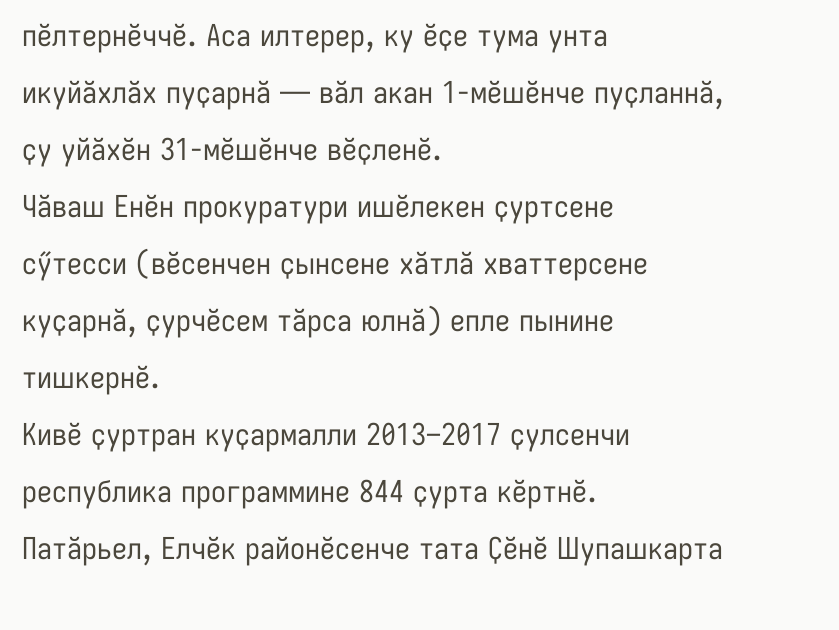пӗлтернӗччӗ. Аса илтерер, ку ӗҫе тума унта икуйӑхлӑх пуҫарнӑ — вӑл акан 1-мӗшӗнче пуҫланнӑ, ҫу уйӑхӗн 31-мӗшӗнче вӗҫленӗ.
Чӑваш Енӗн прокуратури ишӗлекен ҫуртсене сӳтесси (вӗсенчен ҫынсене хӑтлӑ хваттерсене куҫарнӑ, ҫурчӗсем тӑрса юлнӑ) епле пынине тишкернӗ.
Кивӗ ҫуртран куҫармалли 2013–2017 ҫулсенчи республика программине 844 ҫурта кӗртнӗ. Патӑрьел, Елчӗк районӗсенче тата Ҫӗнӗ Шупашкарта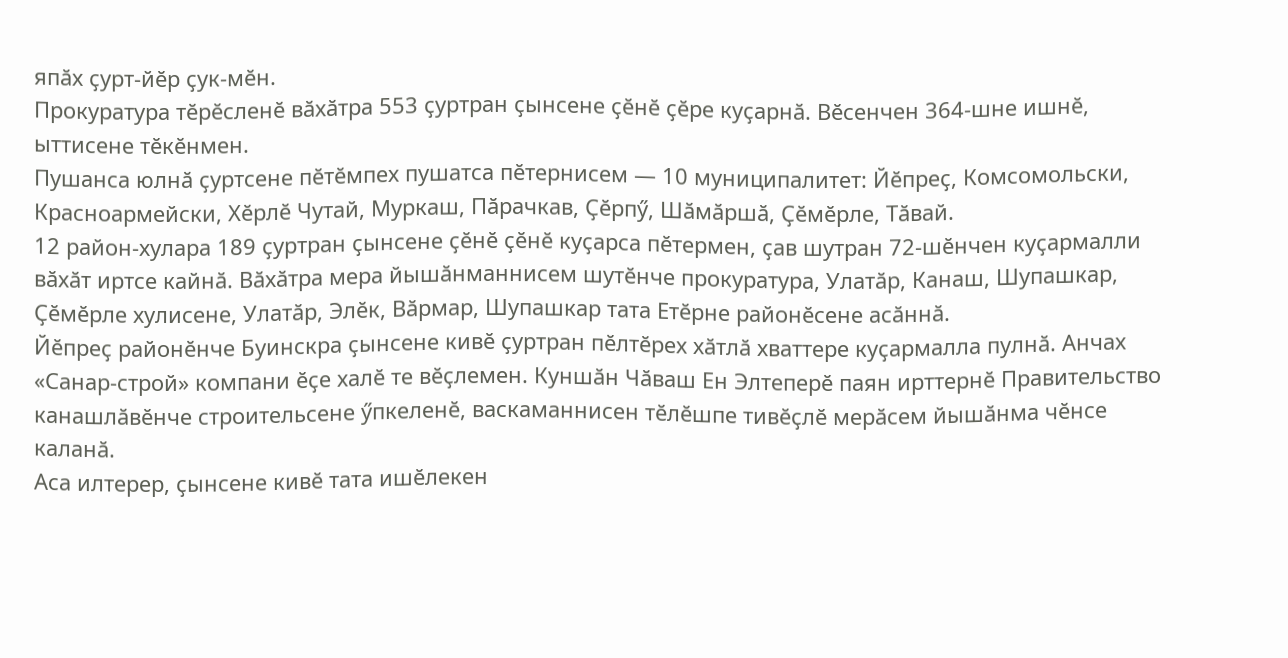япӑх ҫурт-йӗр ҫук-мӗн.
Прокуратура тӗрӗсленӗ вӑхӑтра 553 ҫуртран ҫынсене ҫӗнӗ ҫӗре куҫарнӑ. Вӗсенчен 364-шне ишнӗ, ыттисене тӗкӗнмен.
Пушанса юлнӑ ҫуртсене пӗтӗмпех пушатса пӗтернисем — 10 муниципалитет: Йӗпреҫ, Комсомольски, Красноармейски, Хӗрлӗ Чутай, Муркаш, Пӑрачкав, Ҫӗрпӳ, Шӑмӑршӑ, Ҫӗмӗрле, Тӑвай.
12 район-хулара 189 ҫуртран ҫынсене ҫӗнӗ ҫӗнӗ куҫарса пӗтермен, ҫав шутран 72-шӗнчен куҫармалли вӑхӑт иртсе кайнӑ. Вӑхӑтра мера йышӑнманнисем шутӗнче прокуратура, Улатӑр, Канаш, Шупашкар, Ҫӗмӗрле хулисене, Улатӑр, Элӗк, Вӑрмар, Шупашкар тата Етӗрне районӗсене асӑннӑ.
Йӗпреҫ районӗнче Буинскра ҫынсене кивӗ ҫуртран пӗлтӗрех хӑтлӑ хваттере куҫармалла пулнӑ. Анчах «Санар-строй» компани ӗҫе халӗ те вӗҫлемен. Куншӑн Чӑваш Ен Элтеперӗ паян ирттернӗ Правительство канашлӑвӗнче строительсене ӳпкеленӗ, васкаманнисен тӗлӗшпе тивӗҫлӗ мерӑсем йышӑнма чӗнсе каланӑ.
Аса илтерер, ҫынсене кивӗ тата ишӗлекен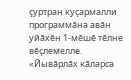ҫуртран куҫармалли программӑна авӑн уйӑхӗн 1-мӗшӗ тӗлне вӗҫлемелле.
«Йывӑрлӑх кӑларса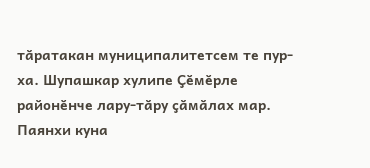тӑратакан муниципалитетсем те пур-ха. Шупашкар хулипе Ҫӗмӗрле районӗнче лару-тӑру ҫӑмӑлах мар. Паянхи куна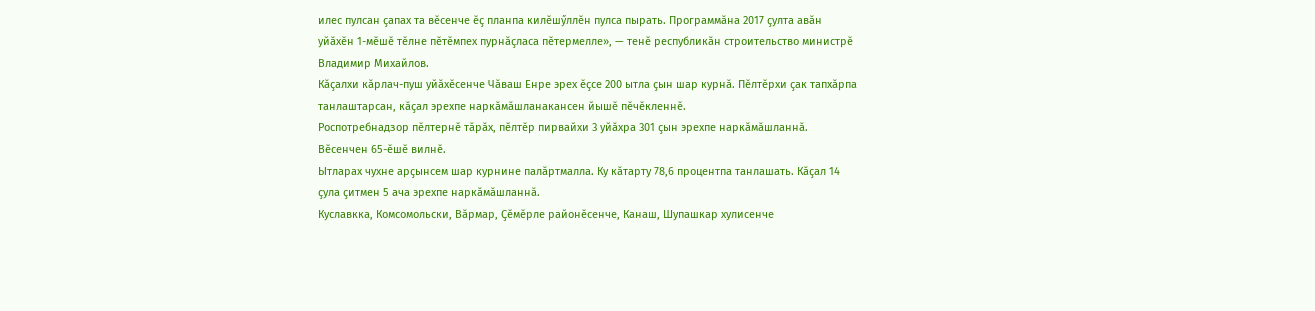илес пулсан ҫапах та вӗсенче ӗҫ планпа килӗшӳллӗн пулса пырать. Программӑна 2017 ҫулта авӑн уйӑхӗн 1-мӗшӗ тӗлне пӗтӗмпех пурнӑҫласа пӗтермелле», — тенӗ республикӑн строительство министрӗ Владимир Михайлов.
Кӑҫалхи кӑрлач-пуш уйӑхӗсенче Чӑваш Енре эрех ӗҫсе 200 ытла ҫын шар курнӑ. Пӗлтӗрхи ҫак тапхӑрпа танлаштарсан, кӑҫал эрехпе наркӑмӑшланакансен йышӗ пӗчӗкленнӗ.
Роспотребнадзор пӗлтернӗ тӑрӑх, пӗлтӗр пирвайхи 3 уйӑхра 301 ҫын эрехпе наркӑмӑшланнӑ. Вӗсенчен 65-ӗшӗ вилнӗ.
Ытларах чухне арҫынсем шар курнине палӑртмалла. Ку кӑтарту 78,6 процентпа танлашать. Кӑҫал 14 ҫула ҫитмен 5 ача эрехпе наркӑмӑшланнӑ.
Куславкка, Комсомольски, Вӑрмар, Ҫӗмӗрле районӗсенче, Канаш, Шупашкар хулисенче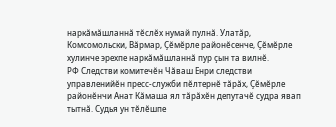наркӑмӑшланнӑ тӗслӗх нумай пулнӑ. Улатӑр, Комсомольски, Вӑрмар, Ҫӗмӗрле районӗсенче, Ҫӗмӗрле хулинче эрехпе наркӑмӑшланнӑ пур ҫын та вилнӗ.
РФ Следстви комитечӗн Чӑваш Енри следстви управленийӗн пресс-служби пӗлтернӗ тӑрӑх, Ҫӗмӗрле районӗнчи Анат Кӑмаша ял тӑрӑхӗн депутачӗ судра явап тытнӑ. Судья ун тӗлӗшпе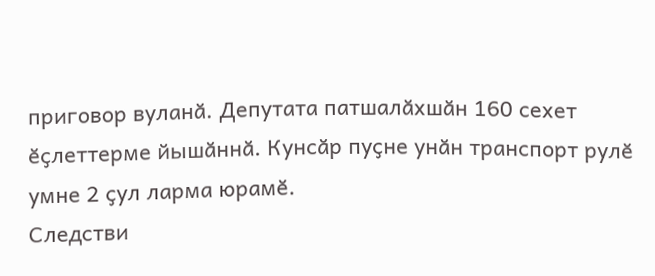приговор вуланӑ. Депутата патшалӑхшӑн 160 сехет ӗҫлеттерме йышӑннӑ. Кунсӑр пуҫне унӑн транспорт рулӗ умне 2 ҫул ларма юрамӗ.
Следстви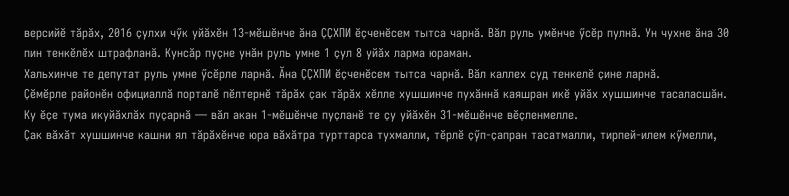версийӗ тӑрӑх, 2016 ҫулхи чӳк уйӑхӗн 13-мӗшӗнче ӑна ҪҪХПИ ӗҫченӗсем тытса чарнӑ. Вӑл руль умӗнче ӳсӗр пулнӑ. Ун чухне ӑна 30 пин тенкӗлӗх штрафланӑ. Кунсӑр пуҫне унӑн руль умне 1 ҫул 8 уйӑх ларма юраман.
Хальхинче те депутат руль умне ӳсӗрле ларнӑ. Ӑна ҪҪХПИ ӗҫченӗсем тытса чарнӑ. Вӑл каллех суд тенкелӗ ҫине ларнӑ.
Ҫӗмӗрле районӗн официаллӑ порталӗ пӗлтернӗ тӑрӑх ҫак тӑрӑх хӗлле хушшинче пухӑннӑ каяшран икӗ уйӑх хушшинче тасаласшӑн. Ку ӗҫе тума икуйӑхлӑх пуҫарнӑ — вӑл акан 1-мӗшӗнче пуҫланӗ те ҫу уйӑхӗн 31-мӗшӗнче вӗҫленмелле.
Ҫак вӑхӑт хушшинче кашни ял тӑрӑхӗнче юра вӑхӑтра турттарса тухмалли, тӗрлӗ ҫӳп-ҫапран тасатмалли, тирпей-илем кӳмелли,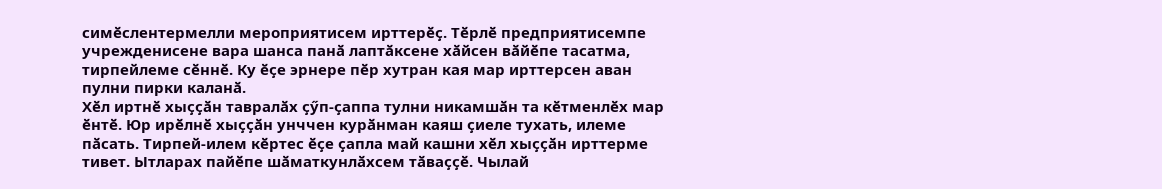симӗслентермелли мероприятисем ирттерӗҫ. Тӗрлӗ предприятисемпе учрежденисене вара шанса панӑ лаптӑксене хӑйсен вӑйӗпе тасатма, тирпейлеме сӗннӗ. Ку ӗҫе эрнере пӗр хутран кая мар ирттерсен аван пулни пирки каланӑ.
Хӗл иртнӗ хыҫҫӑн тавралӑх ҫӳп-ҫаппа тулни никамшӑн та кӗтменлӗх мар ӗнтӗ. Юр ирӗлнӗ хыҫҫӑн унччен курӑнман каяш ҫиеле тухать, илеме пӑсать. Тирпей-илем кӗртес ӗҫе ҫапла май кашни хӗл хыҫҫӑн ирттерме тивет. Ытларах пайӗпе шӑматкунлӑхсем тӑваҫҫӗ. Чылай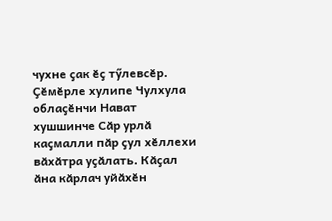чухне ҫак ӗҫ тӳлевсӗр.
Ҫӗмӗрле хулипе Чулхула облаҫӗнчи Нават хушшинче Сӑр урлӑ каҫмалли пӑр ҫул хӗллехи вӑхӑтра уҫӑлать. Кӑҫал ӑна кӑрлач уйӑхӗн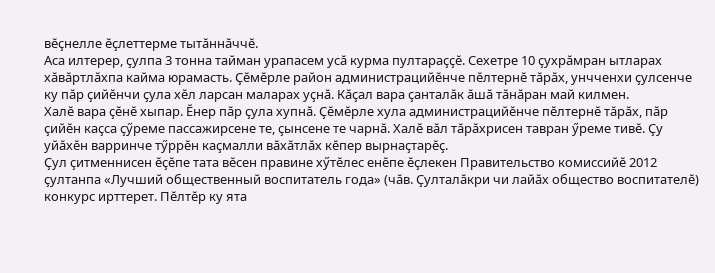вӗҫнелле ӗҫлеттерме тытӑннӑччӗ.
Аса илтерер, ҫулпа 3 тонна тайман урапасем усӑ курма пултараҫҫӗ. Сехетре 10 ҫухрӑмран ытларах хӑвӑртлӑхпа кайма юрамасть. Ҫӗмӗрле район администрацийӗнче пӗлтернӗ тӑрӑх, унчченхи ҫулсенче ку пӑр ҫийӗнчи ҫула хӗл ларсан маларах уҫнӑ. Кӑҫал вара ҫанталӑк ӑшӑ тӑнӑран май килмен.
Халӗ вара ҫӗнӗ хыпар. Ӗнер пӑр ҫула хупнӑ. Ҫӗмӗрле хула администрацийӗнче пӗлтернӗ тӑрӑх, пӑр ҫийӗн каҫса ҫӳреме пассажирсене те, ҫынсене те чарнӑ. Халӗ вӑл тӑрӑхрисен тавран ӳреме тивӗ. Ҫу уйӑхӗн варринче тӳррӗн каҫмалли вӑхӑтлӑх кӗпер вырнаҫтарӗҫ.
Ҫул ҫитменнисен ӗҫӗпе тата вӗсен правине хӳтӗлес енӗпе ӗҫлекен Правительство комиссийӗ 2012 ҫултанпа «Лучший общественный воспитатель года» (чӑв. Ҫулталӑкри чи лайӑх общество воспитателӗ) конкурс ирттерет. Пӗлтӗр ку ята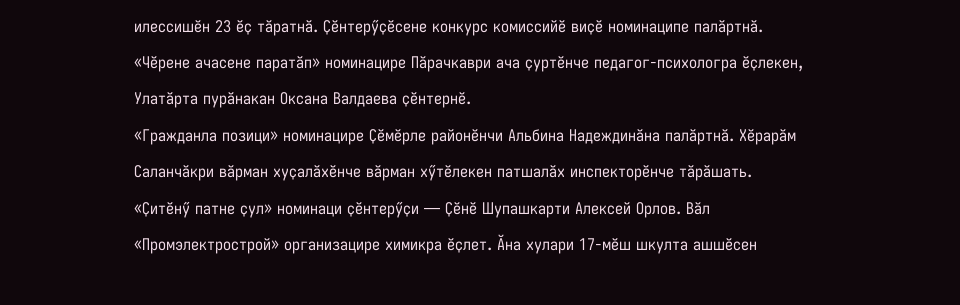илессишӗн 23 ӗҫ тӑратнӑ. Ҫӗнтерӳҫӗсене конкурс комиссийӗ виҫӗ номинаципе палӑртнӑ.
«Чӗрене ачасене паратӑп» номинацире Пӑрачкаври ача ҫуртӗнче педагог-психологра ӗҫлекен, Улатӑрта пурӑнакан Оксана Валдаева ҫӗнтернӗ.
«Гражданла позици» номинацире Ҫӗмӗрле районӗнчи Альбина Надеждинӑна палӑртнӑ. Хӗрарӑм Саланчӑкри вӑрман хуҫалӑхӗнче вӑрман хӳтӗлекен патшалӑх инспекторӗнче тӑрӑшать.
«Ҫитӗнӳ патне ҫул» номинаци ҫӗнтерӳҫи — Ҫӗнӗ Шупашкарти Алексей Орлов. Вӑл «Промэлектрострой» организацире химикра ӗҫлет. Ӑна хулари 17-мӗш шкулта ашшӗсен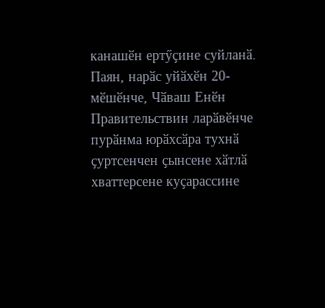канашӗн ертӳҫине суйланӑ.
Паян, нарӑс уйӑхӗн 20-мӗшӗнче, Чӑваш Енӗн Правительствин ларӑвӗнче пурӑнма юрӑхсӑра тухнӑ ҫуртсенчен ҫынсене хӑтлӑ хваттерсене куҫарассине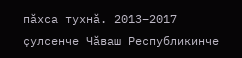пӑхса тухнӑ. 2013–2017 ҫулсенче Чӑваш Республикинче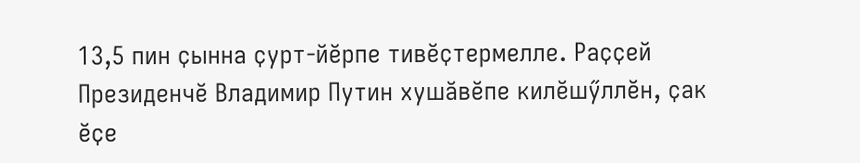13,5 пин ҫынна ҫурт-йӗрпе тивӗҫтермелле. Раҫҫей Президенчӗ Владимир Путин хушӑвӗпе килӗшӳллӗн, ҫак ӗҫе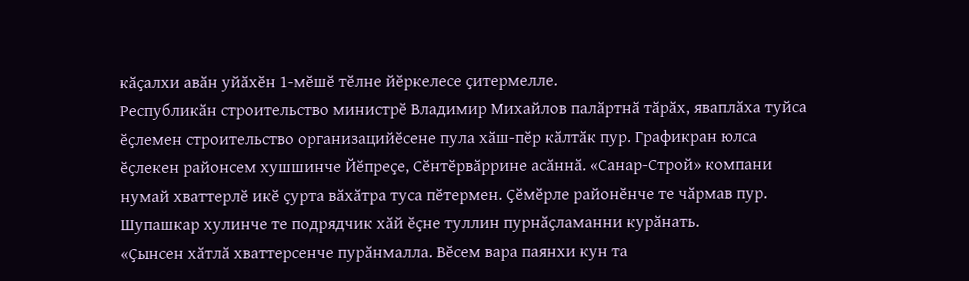кӑҫалхи авӑн уйӑхӗн 1-мӗшӗ тӗлне йӗркелесе ҫитермелле.
Республикӑн строительство министрӗ Владимир Михайлов палӑртнӑ тӑрӑх, яваплӑха туйса ӗҫлемен строительство организацийӗсене пула хӑш-пӗр кӑлтӑк пур. Графикран юлса ӗҫлекен районсем хушшинче Йӗпреҫе, Сӗнтӗрвӑррине асӑннӑ. «Санар-Строй» компани нумай хваттерлӗ икӗ ҫурта вӑхӑтра туса пӗтермен. Ҫӗмӗрле районӗнче те чӑрмав пур. Шупашкар хулинче те подрядчик хӑй ӗҫне туллин пурнӑҫламанни курӑнать.
«Ҫынсен хӑтлӑ хваттерсенче пурӑнмалла. Вӗсем вара паянхи кун та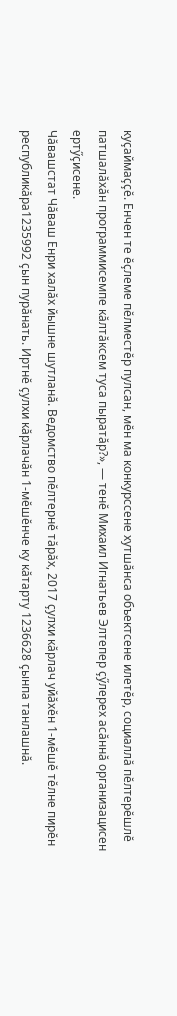куҫаймаҫҫӗ. Енчен те ӗҫлеме пӗлместӗр пулсан, мӗн ма конкурссене хутшӑнса объектсене илетӗр, социаллӑ пӗлтерӗшлӗ патшалӑхӑн программисемпе кӑлтӑксем туса пыратӑр?», — тенӗ Михаил Игнатьев Элтепер ҫӳлерех асӑннӑ организацисен ертӳҫисене.
Чӑвашстат Чӑваш Енри халӑх йышне шутланӑ. Ведомство пӗлтернӗ тӑрӑх, 2017 ҫулхи кӑрлач уйӑхӗн 1-мӗшӗ тӗлне пирӗн республикӑра1235992 ҫын пурӑнать. Иртнӗ ҫулхи кӑрлачӑн 1-мӗшӗнче ку кӑтарту 1236628 ҫынпа танлашнӑ.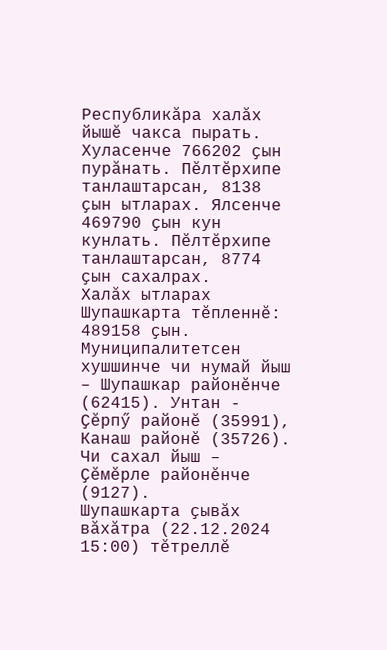Республикӑра халӑх йышӗ чакса пырать. Хуласенче 766202 ҫын пурӑнать. Пӗлтӗрхипе танлаштарсан, 8138 ҫын ытларах. Ялсенче 469790 ҫын кун кунлать. Пӗлтӗрхипе танлаштарсан, 8774 ҫын сахалрах.
Халӑх ытларах Шупашкарта тӗпленнӗ: 489158 ҫын. Муниципалитетсен хушшинче чи нумай йыш – Шупашкар районӗнче (62415). Унтан - Ҫӗрпӳ районӗ (35991), Канаш районӗ (35726). Чи сахал йыш – Ҫӗмӗрле районӗнче (9127).
Шупашкарта ҫывӑх вӑхӑтра (22.12.2024 15:00) тӗтреллӗ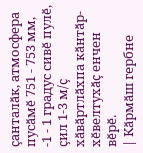ҫанталӑк, атмосфера пусӑмӗ 751 - 753 мм, -1 - 1 градус сивӗ пулӗ, ҫил 1-3 м/ҫ хӑвӑртлӑхпа кӑнтӑр-хӗвелтухӑҫ енчен вӗрӗ.
| Кӑрмӑш гербне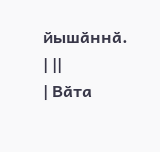йышӑннӑ. | ||
| Вӑта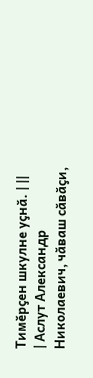Тимӗрҫен шкулне уҫнӑ. | ||
| Аслут Александр Николаевич, чӑваш сӑвӑҫи,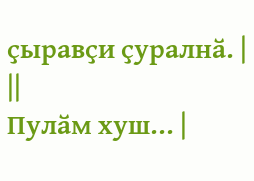ҫыравҫи ҫуралнӑ. | ||
Пулӑм хуш... |